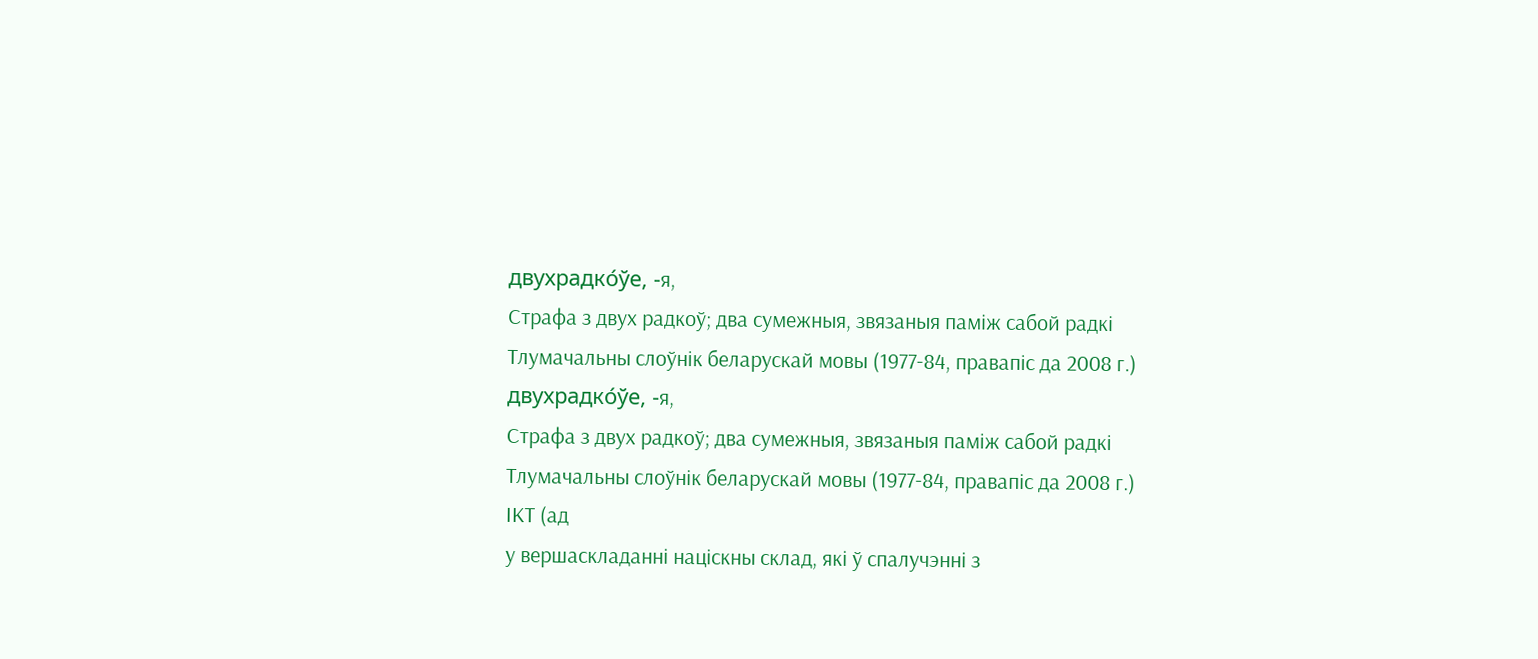двухрадко́ўе, ‑я,
Страфа з двух радкоў; два сумежныя, звязаныя паміж сабой радкі
Тлумачальны слоўнік беларускай мовы (1977-84, правапіс да 2008 г.)
двухрадко́ўе, ‑я,
Страфа з двух радкоў; два сумежныя, звязаныя паміж сабой радкі
Тлумачальны слоўнік беларускай мовы (1977-84, правапіс да 2008 г.)
ІКТ (ад
у вершаскладанні націскны склад, які ў спалучэнні з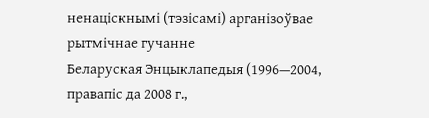ненаціскнымі (тэзісамі) арганізоўвае рытмічнае гучанне
Беларуская Энцыклапедыя (1996—2004, правапіс да 2008 г.,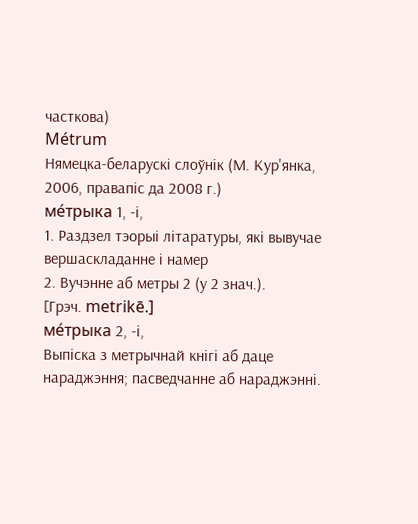часткова)
Métrum
Нямецка-беларускі слоўнік (М. Кур'янка, 2006, правапіс да 2008 г.)
ме́трыка 1, ‑і,
1. Раздзел тэорыі літаратуры, які вывучае вершаскладанне і намер
2. Вучэнне аб метры 2 (у 2 знач.).
[Грэч. metrikē.]
ме́трыка 2, ‑і,
Выпіска з метрычнай кнігі аб даце нараджэння; пасведчанне аб нараджэнні.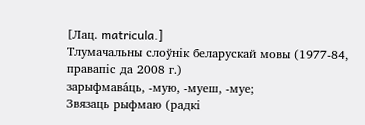[Лац. matricula.]
Тлумачальны слоўнік беларускай мовы (1977-84, правапіс да 2008 г.)
зарыфмава́ць, ‑мую, ‑муеш, ‑муе;
Звязаць рыфмаю (радкі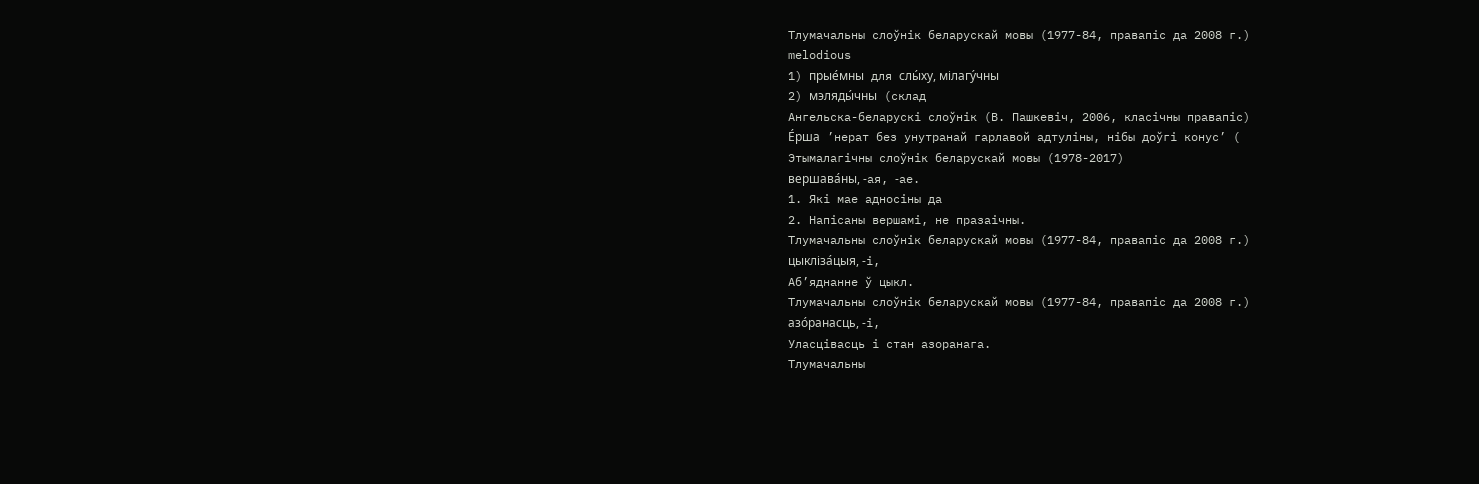Тлумачальны слоўнік беларускай мовы (1977-84, правапіс да 2008 г.)
melodious
1) прые́мны для слы́ху, мілагу́чны
2) мэляды́чны (склад
Ангельска-беларускі слоўнік (В. Пашкевіч, 2006, класічны правапіс)
Е́рша ’нерат без унутранай гарлавой адтуліны, нібы доўгі конус’ (
Этымалагічны слоўнік беларускай мовы (1978-2017)
вершава́ны, ‑ая, ‑ае.
1. Які мае адносіны да
2. Напісаны вершамі, не празаічны.
Тлумачальны слоўнік беларускай мовы (1977-84, правапіс да 2008 г.)
цыкліза́цыя, ‑і,
Аб’яднанне ў цыкл.
Тлумачальны слоўнік беларускай мовы (1977-84, правапіс да 2008 г.)
азо́ранасць, ‑і,
Уласцівасць і стан азоранага.
Тлумачальны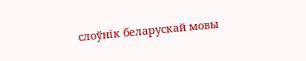слоўнік беларускай мовы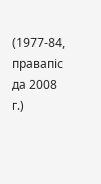(1977-84, правапіс да 2008 г.)